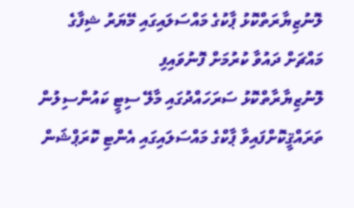ލޮނުޒިޔާރަތްކޮޅު ޕާކުގެ މައްސަލައިގައި މޭޔަރު ޝިފާގެ މައްޗަށް ދައުވާ ކުރުމަށް ފޮނުވައިފި
ލޮނުޒިޔާރާތްކޮޅު ސަރަހައްދުގައި މާލޭ ސިޓީ ކައުންސިލުން ތަރައްޤީކޮށްފައިވާ ޕާކްގެ މައްސަލައިގައި އެންޓި ކޮރަޕްޝަން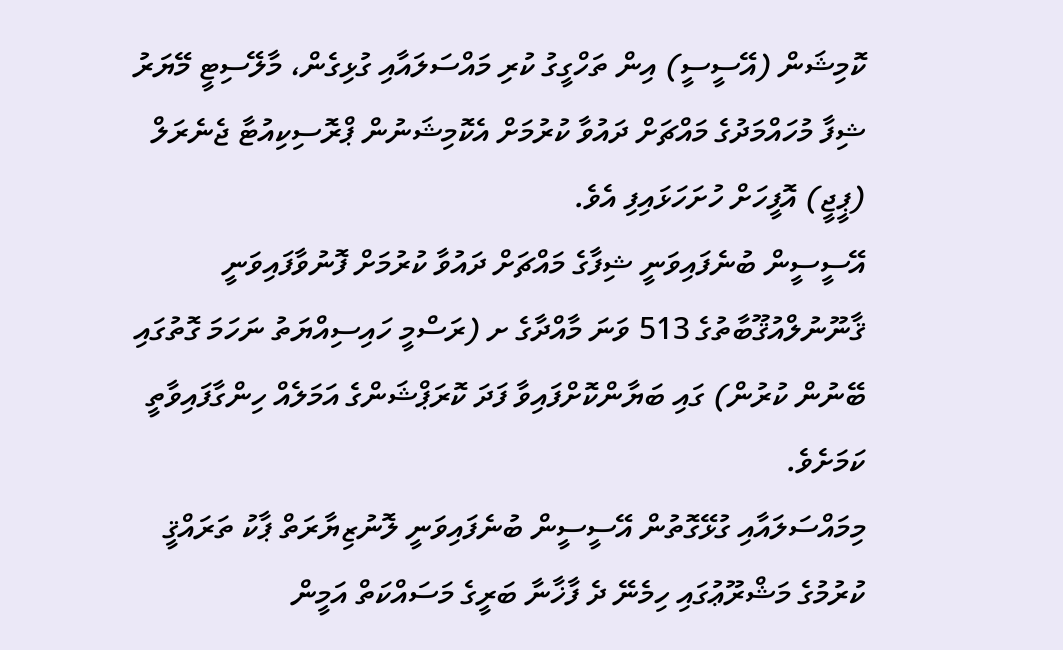ކޮމިޝަން (އޭސީސީ) އިން ތަހްގީގު ކުރި މައްސަލައާއި ގުޅިގެން، މާލޭސިޓީ މޭޔަރު ޝިފާ މުހައްމަދުގެ މައްޗަށް ދައުވާ ކުރުމަށް އެކޮމިޝަނުން ޕްރޮސިކިއުޓާ ޖެނެރަލް (ޕީޖީ) އޮފީހަށް ހުށަހަޅައިފި އެވެ.
އޭސީސީން ބުނެފައިވަނީ ޝިފާގެ މައްޗަށް ދައުވާ ކުރުމަށް ފޮނުވާފައިވަނީ ޤާނޫނުލްއުޤޫބާތުގެ 513 ވަނަ މާއްދާގެ ށ (ރަސްމީ ހައިސިއްޔަތު ނަހަމަ ގޮތުގައި ބޭނުން ކުރުން) ގައި ބަޔާންކޮށްފައިވާ ފަދަ ކޮރަޕްޝަންގެ އަމަލެއް ހިންގާފައިވާތީ ކަމަށެވެ.
މިމައްސަލައާއި ގުޅޭގޮތުން އޭސީސީން ބުނެފައިވަނީ ލޮނުޒިޔާރަތް ޕާކު ތަރައްޤީ ކުރުމުގެ މަޝްރޫޢުގައި ހިމެނޭ ދެ ފާޚާނާ ބަރީގެ މަސައްކަތް އަމީން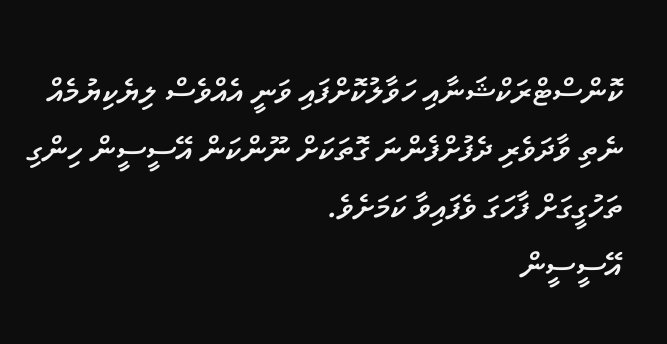ކޮންސްޓްރަކްޝަނާއި ހަވާލުކޮށްފައި ވަނީ އެއްވެސް ލިޔެކިޔުމެއް ނެތި ވާދަވެރި ދެފުށްފެންނަ ގޮތަކަށް ނޫންކަން އޭސީސީން ހިންގި ތަހުގީގަށް ފާހަގަ ވެފައިވާ ކަމަށެވެ.
އޭސީސީން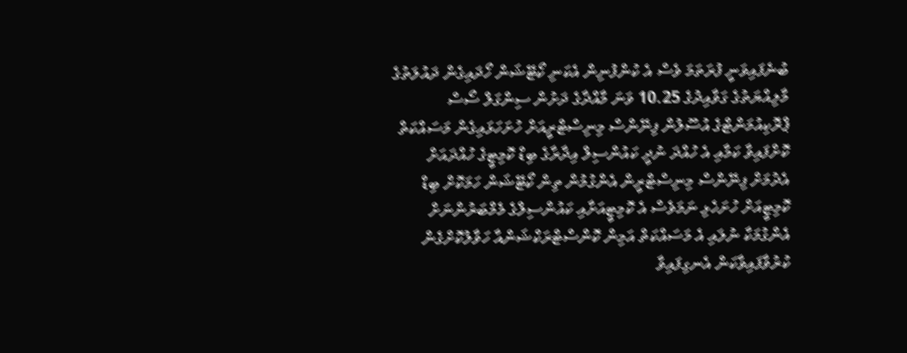ބުނެފައިވަނީ ފުރަތަމަ ވެސް އެ ކުންފުނިން އެކަނި ކޯޓޭޝަން ހޯދައިގެން ދައުލަތުގެ މާލިއްޔަތުގެ ގަވާއިދުގެ 10.25 ވަނަ މާއްދާގެ ދަށުން ސިންގަލް ސޯސް ޕްރޮކިއުމަންޓްގެ އުސޫލުން ފިނޭންސް މިނިސްޓްރީއަށް ހުށަހަޅައިގެން މަސައްކަތް ކޮށްފައިވާ ކަމާއި އެ ހުއްދަ ނުދީ ކައުންސިލް އިދާރާގެ ބިޑް ކޮމިޓީގެ ހުއްދައަށް އެދުމަށް ފިނޭންސް މިނިސްޓްރީން އެންގުމުން ތިން ކޯޓޭޝަން ހަމަކޮށް ބިޑް ކޮމިޓީއަށް ހުށަހެޅި ނަމަވެސް އެ ކޮމިޓީއަށާއި ކައުންސިލްގެ މެމްބަރުންނަށް އެންގުމަކާ ނުލައި އެ މަސައްކަތް އަމިން ކޮންސްޓްރަކްޝަންއާ ހަވާލުކޮށްގެން ކުރުވާފައިވާކަން އެނގިފައިވާ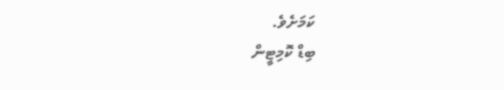ކަމަށެވެ.
ބިޑް ކޮމިޓީން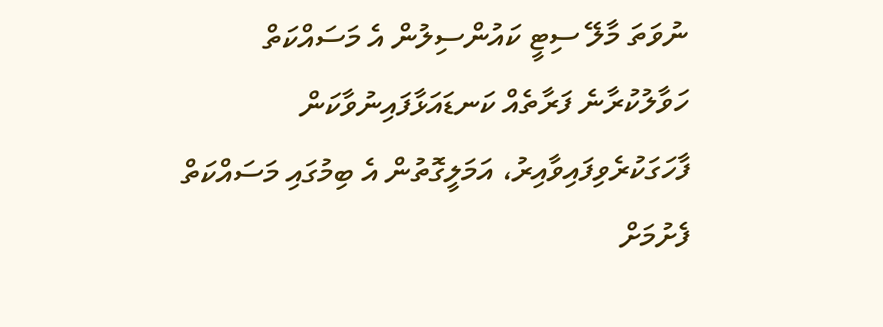ނުވަތަ މާލޭ ސިޓީ ކައުންސިލުން އެ މަސައްކަތް ހަވާލުކުރާނެ ފަރާތެއް ކަނޑައަޅާފައިނުވާކަން ފާހަގަކުރެވިފައިވާއިރު، އަމަލީގޮތުން އެ ބިމުގައި މަސައްކަތް ފެށުމަށް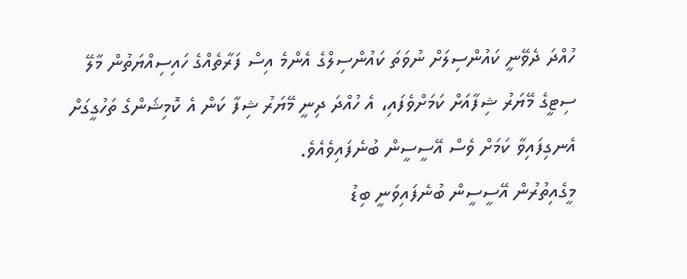ހުއްދަ ދެވޭނީ ކައުންސިލަށް ނުވަތަ ކައުންސިލްގެ އެންމެ އިސް ފަރާތެއްގެ ހައިސިއްޔަތުން މާލޭ ސިޓީގެ މޭޔަރު ޝިފާއަށް ކަމަށްވެފައި، އެ ހުއްދަ ދިނީ މޭޔަރު ޝިފާ ކަން އެ ކޮމިޝަންގެ ތަހުގީގަށް އެނގިފައިވާ ކަމަށް ވެސް އޭސީސީން ބުނެފައިވެއެވެ.
މީގެއިތުރުން އޭސީސީން ބުނެފައިވަނީ ބިޑު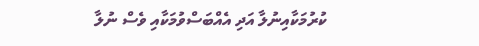ކުރުމަކާއިނުލާ އަދި އެއްބަސްވުމަކާއި ވެސް ނުލާ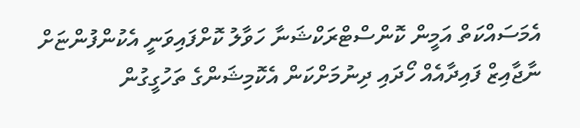އެމަސައްކަތް އަމީން ކޮންސްޓްރަކްޝަނާ ހަވާލު ކޮށްފައިވަނީ އެކުންފުންޏަށް ނާޖާއިޒް ފައިދާއެއް ހޯދައި ދިނުމަށްކަން އެކޮމިޝަންގެ ތަހުގީގުން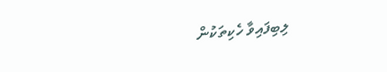ލިބިފައިވާ ހެކިތަކުން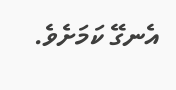އެނގޭ ކަމަށެވެ.